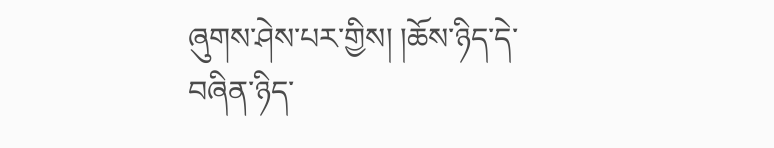ཞུགས་ཤེས་པར་གྱིས། །ཆོས་ཉིད་དེ་བཞིན་ཉིད་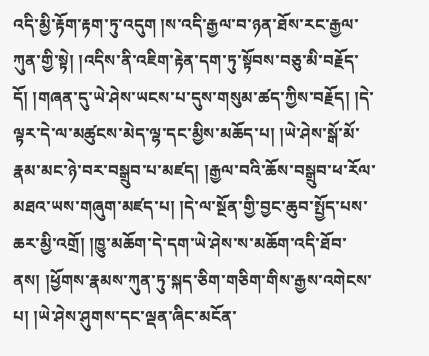འདི་མྱི་རྟོག་རྟག་ཏུ་འདུག །ས་འདི་རྒྱལ་བ་ཉན་ཐོས་རང་རྒྱལ་ཀུན་གྱི་སྟེ། །འདིས་ནི་འཇིག་རྟེན་དག་ཏུ་སྟོབས་བཅུ་མི་བརྗོད་དོ། །གཞན་དུ་ཡེ་ཤེས་ཡངས་པ་དུས་གསུམ་ཚད་ཀྱིས་བརྗོད། །དེ་ལྟར་དེ་ལ་མཚུངས་མེད་ལྷ་དང་མྱིས་མཆོད་པ། །ཡེ་ཤེས་སྒོ་མོ་རྣམ་མང་ཉེ་བར་བསྒྲུབ་པ་མཛད། །རྒྱལ་བའི་ཆོས་བསྒྲུབ་ཕ་རོལ་མཐའ་ཡས་གཞུག་མཛད་པ། །དེ་ལ་སྔོན་གྱི་བྱང་ཆུབ་སྤྱོད་པས་ཆར་མྱི་འགྲོ། །ཁྱུ་མཆོག་དེ་དག་ཡེ་ཤེས་ས་མཆོག་འདི་ཐོབ་ནས། །ཕྱོགས་རྣམས་ཀུན་ཏུ་སྐད་ཅིག་གཅིག་གིས་རྒྱས་འགེངས་པ། །ཡེ་ཤེས་ཤུགས་དང་ལྡན་ཞིང་མངོན་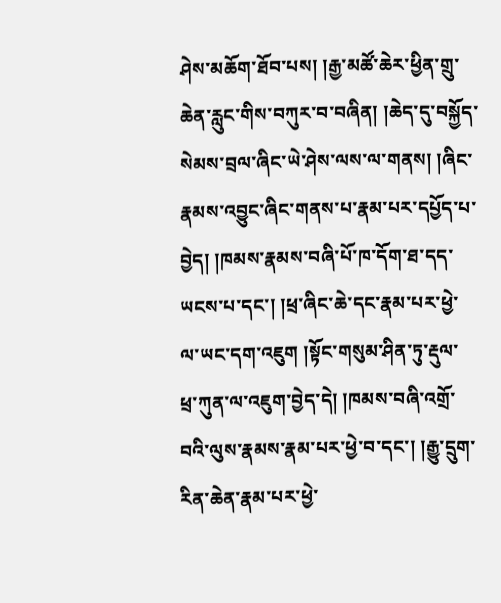ཤེས་མཆོག་ཐོབ་པས། །རྒྱ་མཚོ་ཆེར་ཕྱིན་གྲུ་ཆེན་རླུང་གིས་བཀུར་བ་བཞིན། །ཆེད་དུ་བསྐྱོད་སེམས་བྲལ་ཞིང་ཡེ་ཤེས་ལས་ལ་གནས། །ཞིང་རྣམས་འབྱུང་ཞིང་གནས་པ་རྣམ་པར་དཔྱོད་པ་བྱེད། །ཁམས་རྣམས་བཞི་པོ་ཁ་དོག་ཐ་དད་ཡངས་པ་དང་། །ཕྲ་ཞིང་ཆེ་དང་རྣམ་པར་ཕྱེ་ལ་ཡང་དག་འཇུག །སྟོང་གསུམ་ཤིན་ཏུ་རྡུལ་ཕྲ་ཀུན་ལ་འཇུག་བྱེད་དེ། །ཁམས་བཞི་འགྲོ་བའི་ལུས་རྣམས་རྣམ་པར་ཕྱེ་བ་དང་། །རྒྱུ་དྲུག་རིན་ཆེན་རྣམ་པར་ཕྱེ་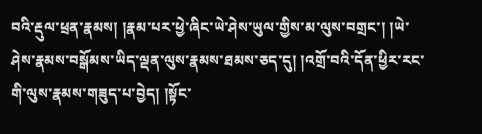བའི་རྡུལ་ཕྲན་རྣམས། །རྣམ་པར་ཕྱེ་ཞིང་ཡེ་ཤེས་ཡུལ་གྱིས་མ་ལུས་བགྲང་། །ཡེ་ཤེས་རྣམས་བསྒོམས་ཡིད་ལྡན་ལུས་རྣམས་ཐམས་ཅད་དུ། །འགྲོ་བའི་དོན་ཕྱིར་རང་གི་ལུས་རྣམས་གཟུད་པ་བྱེད། །སྟོང་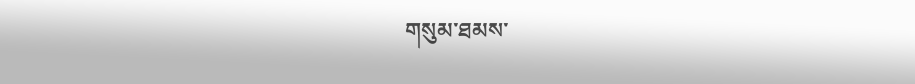གསུམ་ཐམས་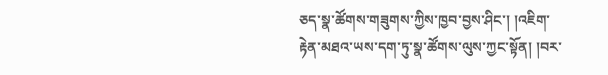ཅད་སྣ་ཚོགས་གཟུགས་ཀྱིས་ཁྱབ་བྱས་ཤིང་། །འཇིག་རྟེན་མཐའ་ཡས་དག་ཏུ་སྣ་ཚོགས་ལུས་ཀྱང་སྟོན། །བར་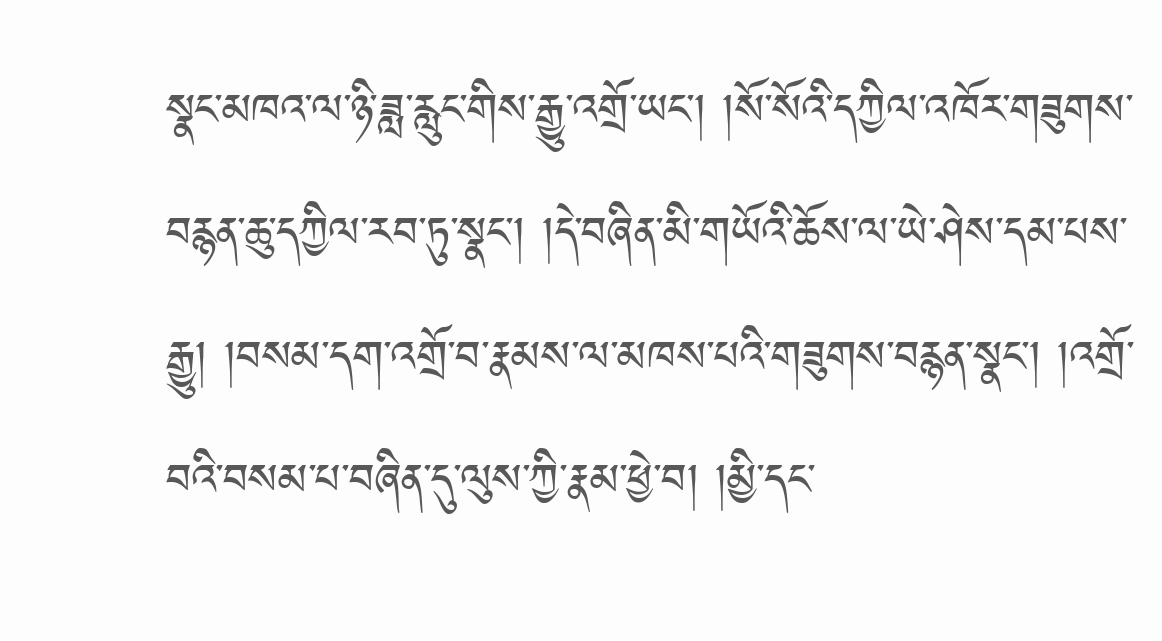སྣང་མཁའ་ལ་ཉི་ཟླ་རླུང་གིས་རྒྱུ་འགྲོ་ཡང་། །སོ་སོའི་དཀྱིལ་འཁོར་གཟུགས་བརྙན་ཆུ་དཀྱིལ་རབ་ཏུ་སྣང་། །དེ་བཞིན་མི་གཡོའི་ཆོས་ལ་ཡེ་ཤེས་དམ་པས་རྒྱུ། །བསམ་དག་འགྲོ་བ་རྣམས་ལ་མཁས་པའི་གཟུགས་བརྙན་སྣང་། །འགྲོ་བའི་བསམ་པ་བཞིན་དུ་ལུས་ཀྱི་རྣམ་ཕྱེ་བ། །མྱི་དང་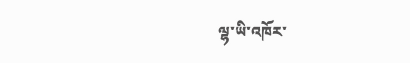ལྷ་ཡི་འཁོར་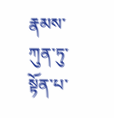རྣམས་ཀུན་ཏུ་སྟོན་པ་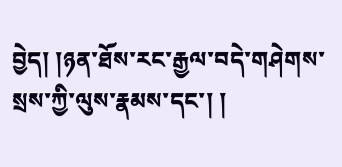བྱེད། །ཉན་ཐོས་རང་རྒྱལ་བདེ་གཤེགས་སྲས་ཀྱི་ལུས་རྣམས་དང་། །